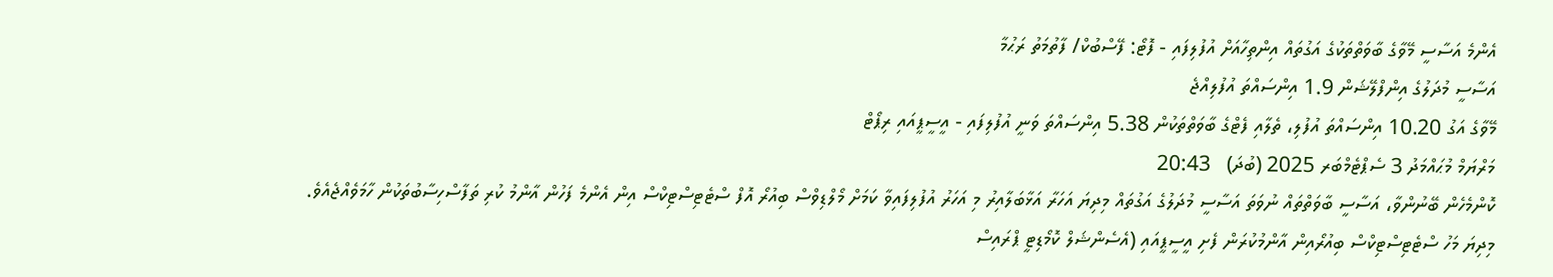އެންމެ އަސާސީ މޭވާގެ ބާވަތްތަކުގެ އަގުތައް އިންތިހާއަށް އުފުލިފައި - ފޮޓޯ: ފޭސްބުކް/ ފާތުމަތު ރަޙުމާ
އަސާސީ މުދަލުގެ އިންފްލޭޝަން 1.9 އިންސައްތަ އުފުލިއްޖެ
މޭވާގެ އަގު 10.20 އިންސައްތަ އުފުލި، ތެލާއި ފެޓްގެ ބާވަތްތަކުން 5.38 އިންސައްތަ ވަނީ އުފުލިފައި - އީސީޕީއައި ރިޕޯޓް
މަރްޔަމް މުޙައްމަދު 3 ސެޕްޓެމްބަރ 2025 (ބުދަ)   20:43
ކޮންމެހެން ބޭނުންވާ، އަސާސީ ބާވަތްތައް ނުވަތަ އަސާސީ މުދަލުގެ އަގުތައް މިދިޔަ އަހަރާ އަޅާބަލާއިރު މި އަހަރު އުފުލިފައިވާ ކަމަށް މޯލްޑިވްސް ބިއުރޯ އޮފް ސްޓެޓިސްޓިކްސް އިން އެންމެ ފަހުން އާންމު ކުރި ތަފާސްހިސާބުތަކުން ހާމަވެއްޖެއެވެ.
މިދިޔަ މަހު ސްޓެޓިސްޓިކްސް ބިއުރޯއިން އާންމުކުރަން ފެށި އީސީޕީއައި (އެސެންޝަލް ކޮމޯޑިޓީ ޕްރައިސް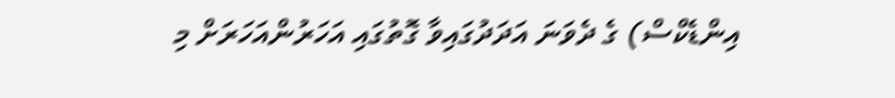އިންޑެކްސް) ގެ ދެވަނަ އަދަދުގައިވާ ގޮތުގައި އަހަރުންއަހަރަށް މި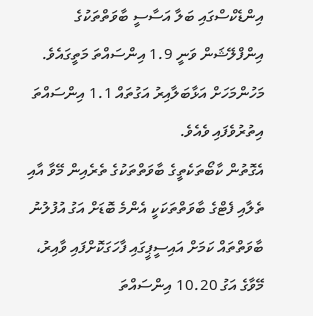އިންޑެކްސްގައި ބަލާ އަސާސީ ބާވަތްތަކުގެ އިންފްލޭޝަން ވަނީ 1.9 އިންސައްތަ މަތީގައެވެ. މަހުންމަހަށް އަޅާބަލާއިރު އަގުތައް 1.1 އިންސައްތަ އިތުރުވެފައި ވެއެވެ.
އެގޮތުން ކާބޯތަކެތީގެ ބާވަތްތަކުގެ ތެރެއިން މޭވާ އާއި ތެލާއި ފެޓްގެ ބާވަތްތަކަކީ އެންމެ ބޮޑަށް އަގު އުފުލުނު ބާވަތްތައް ކަމަށް އައިސީޕީގައި ފާހަގަކޮށްފައި ވާއިރު، މޭވާގެ އަގު 10.20 އިންސައްތަ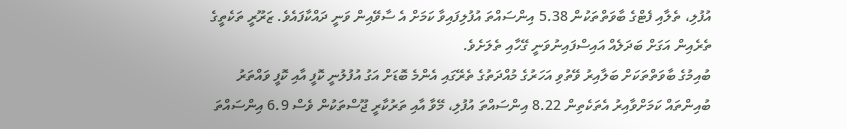އުފުލި، ތެލާއި ފެޓްގެ ބާވަތްތަކުން 5.38 އިންސައްތަ އުފުލިފައިވާ ކަމަށް އެ ސާވޭއިން ވަނީ ދައްކާފައެވެ. ޒަރޫރީ ތަކެތީގެ ތެރެއިން އަގަށް ބަދަލެއް އައިސްފައިނުވަނީ ގޭހާއި ތެލަށެވެ.
ބުއިމުގެ ބާވަތްތަކަށް ބަލާއިރު ވޭތުވި އަހަރުގެ މުއްދަތުގެ ތެރޭގައި އެންމެ ބޮޑަށް އަގު އުފުލުނީ ކޮފީ އާއި ކޮފީ ވައްތަރު ބުއިންތައް ކަމަށްވާއިރު އެތަކެތިން 8.22 އިންސައްތަ އުފުލި، މޭވާ އާއި ތަރުކާރީ ޖޫސްތަކުން ވެސް 6.9 އިންސައްތަ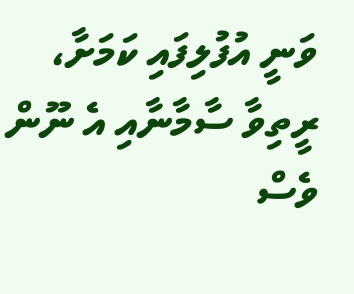ވަނީ އުފުލިފައި ކަމަށާ، ރީތިވާ ސާމާނާއި އެ ނޫން ވެސް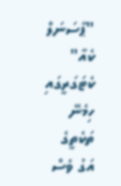"ޕާސަނަލް ކެއާ" ކެޓަގަރީގައި ހިމެނޭ ތަކެތީގެ އަގު ވެސް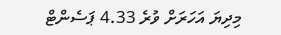މިދިޔަ އަހަރަށް ވުރެ 4.33 ޕަސެންޓް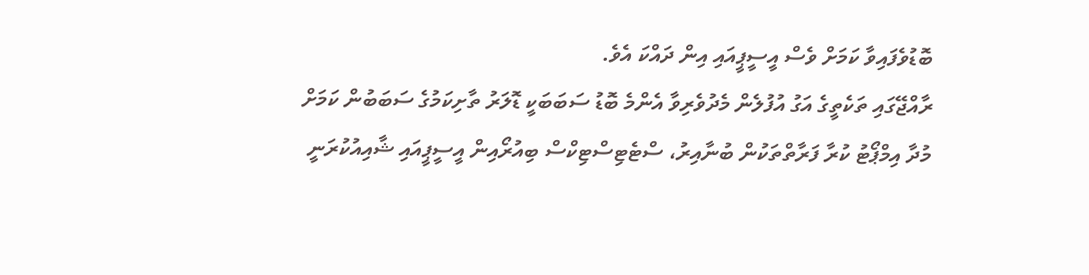ބޮޑުވެފައިވާ ކަމަށް ވެސް އީސީޕީއައި އިން ދައްކަ އެވެ.
ރާއްޖޭގައި ތަކެތީގެ އަގު އުފުލެން މެދުވެރިވާ އެންމެ ބޮޑު ސަބަބަކީ ޑޮލަރު ތާށިކަމުގެ ސަބަބުން ކަމަށް މުދާ އިމްޕޯޓު ކުރާ ފަރާތްތަކުން ބުނާއިރު، ސްޓެޓިސްޓިކްސް ބިއުރޯއިން އީސީޕީއައި ޝާއިއުކުރަނީ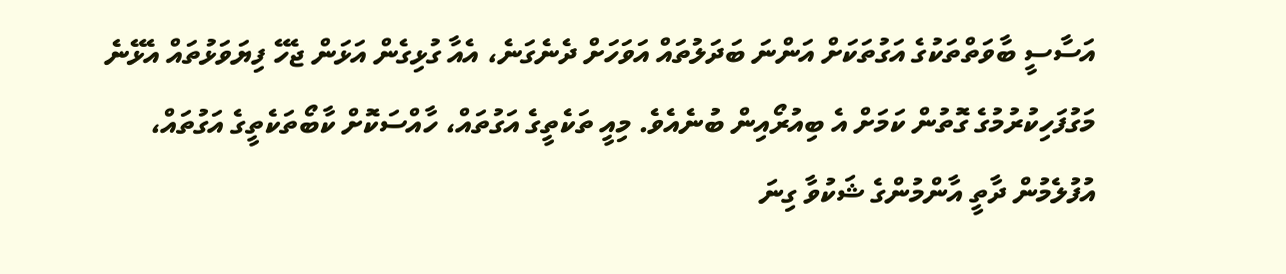އަސާސީ ބާވަތްތަކުގެ އަގުތަކަށް އަންނަ ބަދަލުތައް އަވަހަށް ދެނެގަނެ، އެއާ ގުޅިގެން އަޅަން ޖެހޭ ފިޔަވަޅުތައް އެޅޭނެ މަގުފަހިކުރުމުގެ ގޮތުން ކަމަށް އެ ބިއުރޯއިން ބުނެއެވެ. މިއީ ތަކެތީގެ އަގުތައް، ހާއްސަކޮށް ކާބޯތަކެތީގެ އަގުތައް، އުފުލެމުން ދާތީ އާންމުންގެ ޝަކުވާ ގިނަ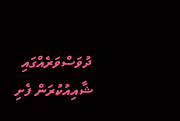ދުވަސްވަރެއްގައި ޝާއިއުކުރަން ފެށި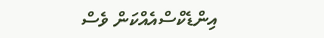އިންޑެކްސްއެއްކަން ވެސް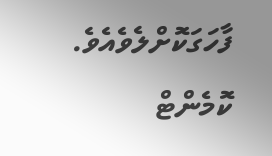ފާހަގަކޮށްލެވެއެވެ.
ކޮމެންޓް